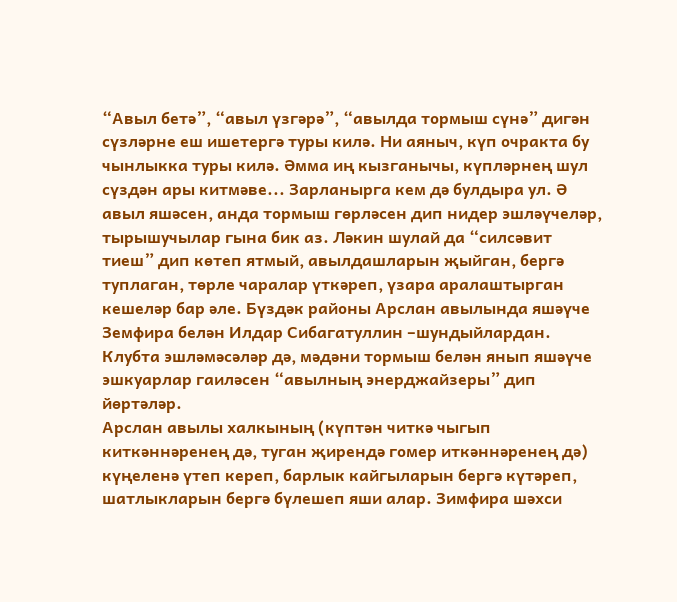“Авыл бетә”, “авыл үзгәрә”, “авылда тормыш сүнә” дигән сүзләрне еш ишетергә туры килә. Ни аяныч, күп очракта бу чынлыкка туры килә. Әмма иң кызганычы, күпләрнең шул сүздән ары китмәве... Зарланырга кем дә булдыра ул. Ә авыл яшәсен, анда тормыш гөрләсен дип нидер эшләүчеләр, тырышучылар гына бик аз. Ләкин шулай да “силсәвит тиеш” дип көтеп ятмый, авылдашларын җыйган, бергә туплаган, төрле чаралар үткәреп, үзара аралаштырган кешеләр бар әле. Бүздәк районы Арслан авылында яшәүче Земфира белән Илдар Сибагатуллин –шундыйлардан. Клубта эшләмәсәләр дә, мәдәни тормыш белән янып яшәүче эшкуарлар гаиләсен “авылның энерджайзеры” дип йөртәләр.
Арслан авылы халкының (күптән читкә чыгып киткәннәренең дә, туган җирендә гомер иткәннәренең дә) күңеленә үтеп кереп, барлык кайгыларын бергә күтәреп, шатлыкларын бергә бүлешеп яши алар. Зимфира шәхси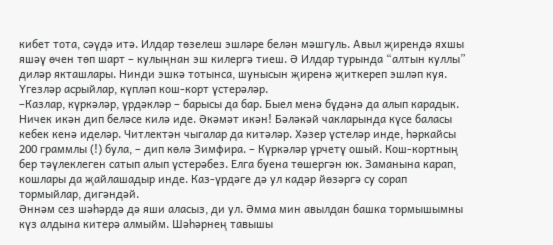кибет тота, сәүдә итә. Илдар төзелеш эшләре белән мәшгуль. Авыл җирендә яхшы яшәү өчен төп шарт – кулыңнан эш килергә тиеш. Ә Илдар турында “алтын куллы” диләр якташлары. Нинди эшкә тотынса, шунысын җиренә җиткереп эшләп куя. Үгезләр асрыйлар, күпләп кош-корт үстерәләр.
–Казлар, күркәләр, үрдәкләр – барысы да бар. Быел менә бүдәнә да алып карадык. Ничек икән дип беләсе килә иде. Әкәмәт икән! Бәләкәй чакларында күсе баласы кебек кенә иделәр. Читлектән чыгалар да китәләр. Хәзер үстеләр инде, һәркайсы 200 граммлы (!) була, – дип көлә Зимфира. – Күркәләр үрчетү ошый. Кош-кортның бер тәүлеклеген сатып алып үстерәбез. Елга буена төшергән юк. Заманына карап, кошлары да җайлашадыр инде. Каз-үрдәге дә ул кадәр йөзәргә су сорап тормыйлар, дигәндәй.
Әннәм сез шәһәрдә дә яши аласыз, ди ул. Әмма мин авылдан башка тормышымны күз алдына китерә алмыйм. Шәһәрнең тавышы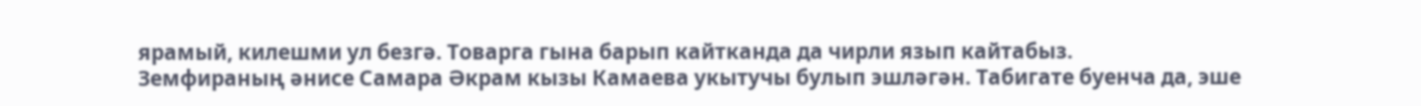ярамый, килешми ул безгә. Товарга гына барып кайтканда да чирли язып кайтабыз.
Земфираның әнисе Самара Әкрам кызы Камаева укытучы булып эшләгән. Табигате буенча да, эше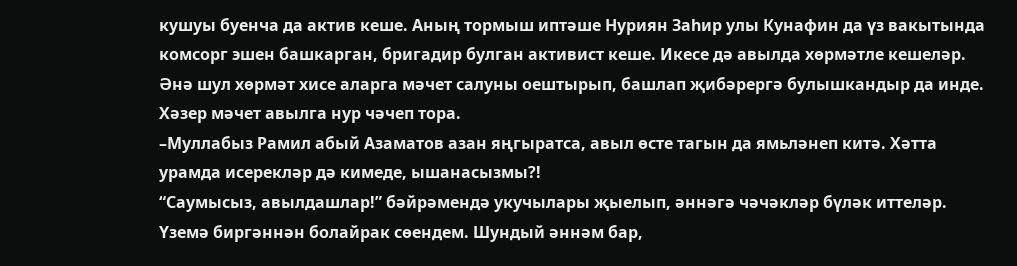кушуы буенча да актив кеше. Аның тормыш иптәше Нуриян Заһир улы Кунафин да үз вакытында комсорг эшен башкарган, бригадир булган активист кеше. Икесе дә авылда хөрмәтле кешеләр. Әнә шул хөрмәт хисе аларга мәчет салуны оештырып, башлап җибәрергә булышкандыр да инде. Хәзер мәчет авылга нур чәчеп тора.
–Муллабыз Рамил абый Азаматов азан яңгыратса, авыл өсте тагын да ямьләнеп китә. Хәтта урамда исерекләр дә кимеде, ышанасызмы?!
“Саумысыз, авылдашлар!” бәйрәмендә укучылары җыелып, әннәгә чәчәкләр бүләк иттеләр. Үземә биргәннән болайрак сөендем. Шундый әннәм бар,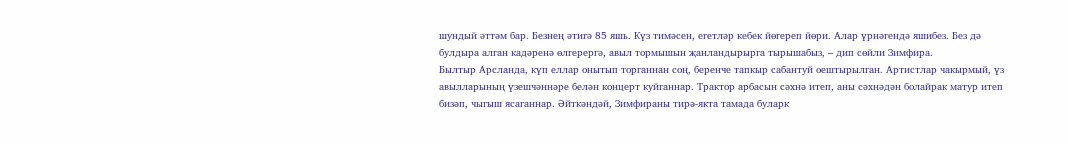шундый әттәм бар. Безнең әтигә 85 яшь. Күз тимәсен, егетләр кебек йөгереп йөри. Алар үрнәгендә яшибез. Без дә булдыра алган кадәренә өлгерергә, авыл тормышын җанландырырга тырышабыз, – дип сөйли Зимфира.
Былтыр Арсланда, күп еллар онытып торганнан соң, беренче тапкыр сабантуй оештырылган. Артистлар чакырмый, үз авылларының үзешчәннәре белән концерт куйганнар. Трактор арбасын сәхнә итеп, аны сәхнәдән болайрак матур итеп бизәп, чыгыш ясаганнар. Әйткәндәй, Зимфираны тирә-якта тамада буларк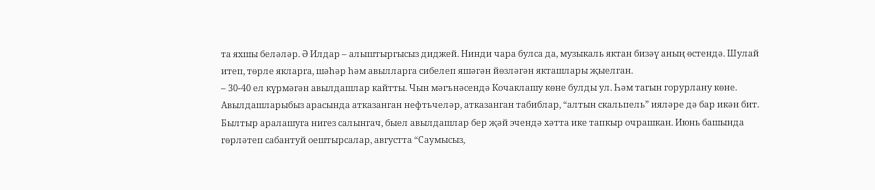та яхшы беләләр. Ә Илдар – алыштыргысыз диджей. Нинди чара булса да, музыкаль яктан бизәү аның өстендә. Шулай итеп, төрле якларга, шәһәр һәм авылларга сибелеп яшәгән йөзләгән якташлары җыелган.
– 30-40 ел күрмәгән авылдашлар кайтты. Чын мәгънәсендә Кочаклашу көне булды ул. Һәм тагын горурлану көне. Авылдашларыбыз арасында атказанган нефтьчеләр, атказанган табиблар, “алтын скальпель” ияләре дә бар икән бит.
Былтыр аралашуга нигез салынгач, быел авылдашлар бер җәй эчендә хәтта ике тапкыр очрашкан. Июнь башында гөрләтеп сабантуй оештырсалар, августта “Саумысыз,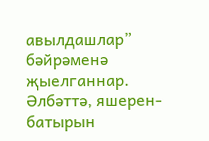авылдашлар” бәйрәменә җыелганнар.
Әлбәттә, яшерен-батырын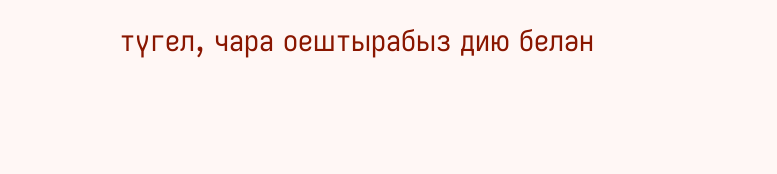түгел, чара оештырабыз дию белән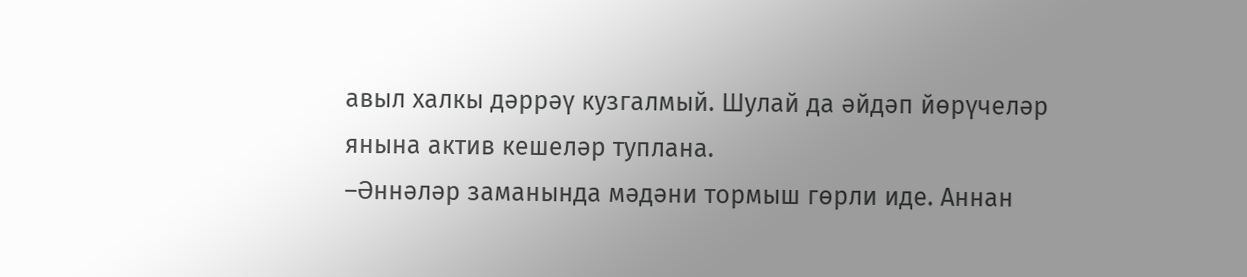авыл халкы дәррәү кузгалмый. Шулай да әйдәп йөрүчеләр янына актив кешеләр туплана.
–Әннәләр заманында мәдәни тормыш гөрли иде. Аннан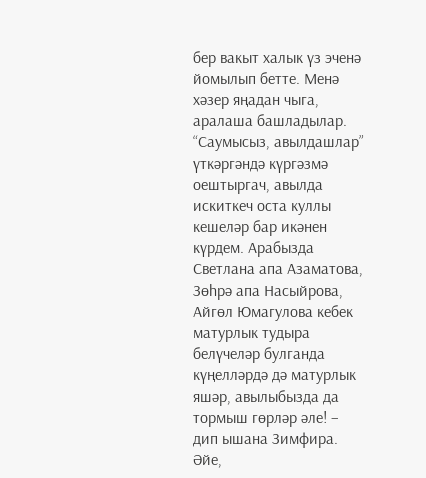бер вакыт халык үз эченә йомылып бетте. Менә хәзер яңадан чыга, аралаша башладылар. “Саумысыз, авылдашлар” үткәргәндә күргәзмә оештыргач, авылда искиткеч оста куллы кешеләр бар икәнен күрдем. Арабызда Светлана апа Азаматова, Зөһрә апа Насыйрова, Айгөл Юмагулова кебек матурлык тудыра белүчеләр булганда күңелләрдә дә матурлык яшәр, авылыбызда да тормыш гөрләр әле! – дип ышана Зимфира.
Әйе,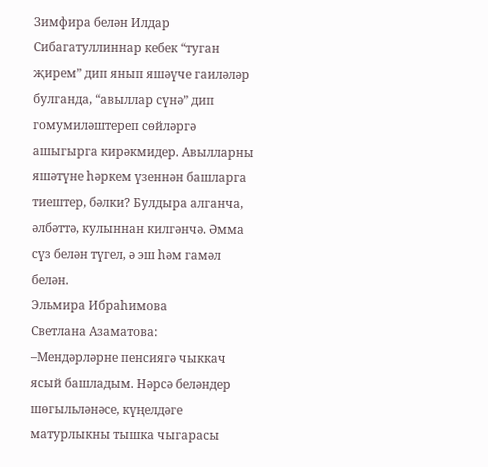Зимфира белән Илдар Сибагатуллиннар кебек “туган җирем” дип янып яшәүче гаиләләр булганда, “авыллар сүнә” дип гомумиләштереп сөйләргә ашыгырга кирәкмидер. Авылларны яшәтүне һәркем үзеннән башларга тиештер, бәлки? Булдыра алганча, әлбәттә, кулыннан килгәнчә. Әмма сүз белән түгел, ә эш һәм гамәл белән.
Эльмира Ибраһимова
Светлана Азаматова:
–Мендәрләрне пенсиягә чыккач ясый башладым. Нәрсә беләндер шөгыльләнәсе, күңелдәге матурлыкны тышка чыгарасы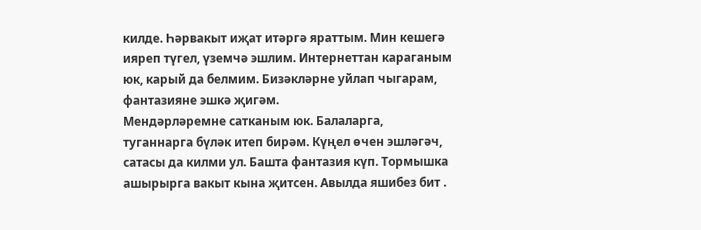килде. Һәрвакыт иҗат итәргә яраттым. Мин кешегә ияреп түгел, үземчә эшлим. Интернеттан караганым юк, карый да белмим. Бизәкләрне уйлап чыгарам, фантазияне эшкә җигәм.
Мендәрләремне сатканым юк. Балаларга, туганнарга бүләк итеп бирәм. Күңел өчен эшләгәч, сатасы да килми ул. Башта фантазия күп. Тормышка ашырырга вакыт кына җитсен. Авылда яшибез бит .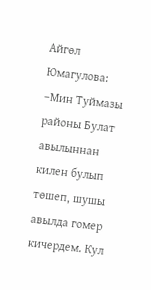Айгөл Юмагулова:
–Мин Туймазы районы Булат авылыннан килен булып төшеп, шушы авылда гомер кичердем. Кул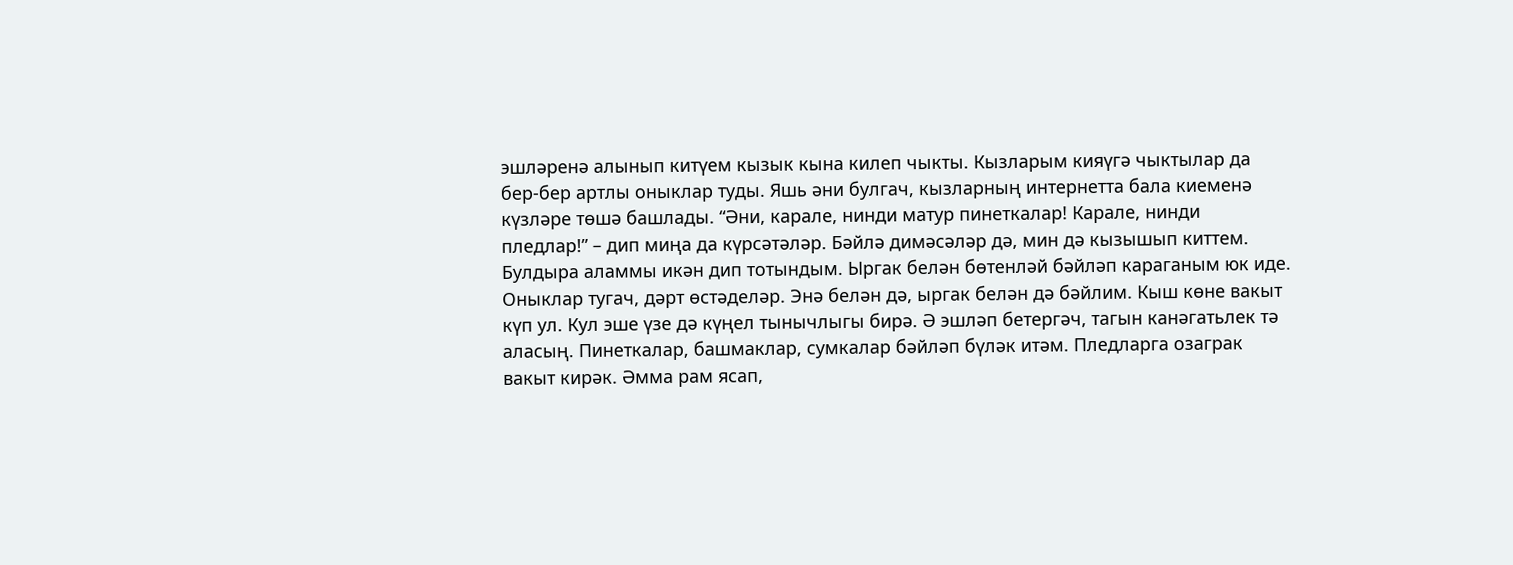эшләренә алынып китүем кызык кына килеп чыкты. Кызларым кияүгә чыктылар да бер-бер артлы оныклар туды. Яшь әни булгач, кызларның интернетта бала киеменә күзләре төшә башлады. “Әни, карале, нинди матур пинеткалар! Карале, нинди пледлар!” – дип миңа да күрсәтәләр. Бәйлә димәсәләр дә, мин дә кызышып киттем. Булдыра аламмы икән дип тотындым. Ыргак белән бөтенләй бәйләп караганым юк иде. Оныклар тугач, дәрт өстәделәр. Энә белән дә, ыргак белән дә бәйлим. Кыш көне вакыт күп ул. Кул эше үзе дә күңел тынычлыгы бирә. Ә эшләп бетергәч, тагын канәгатьлек тә аласың. Пинеткалар, башмаклар, сумкалар бәйләп бүләк итәм. Пледларга озаграк вакыт кирәк. Әмма рам ясап,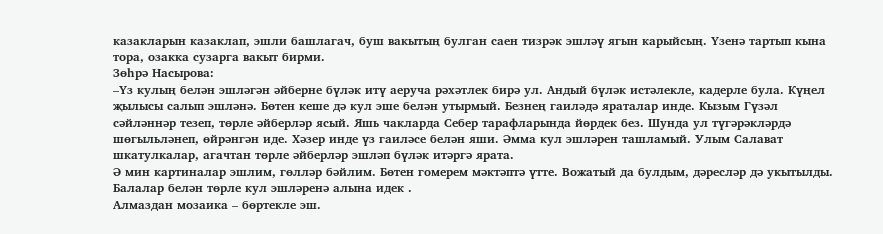казакларын казаклап, эшли башлагач, буш вакытың булган саен тизрәк эшләү ягын карыйсың. Үзенә тартып кына тора, озакка сузарга вакыт бирми.
Зөһрә Насырова:
–Үз кулың белән эшләгән әйберне бүләк итү аеруча рәхәтлек бирә ул. Андый бүләк истәлекле, кадерле була. Күңел җылысы салып эшләнә. Бөтен кеше дә кул эше белән утырмый. Безнең гаиләдә яраталар инде. Кызым Гүзәл сәйләннәр тезеп, төрле әйберләр ясый. Яшь чакларда Себер тарафларында йөрдек без. Шунда ул түгәрәкләрдә шөгыльләнеп, өйрәнгән иде. Хәзер инде үз гаиләсе белән яши. Әмма кул эшләрен ташламый. Улым Салават шкатулкалар, агачтан төрле әйберләр эшләп бүләк итәргә ярата.
Ә мин картиналар эшлим, гөлләр бәйлим. Бөтен гомерем мәктәптә үтте. Вожатый да булдым, дәресләр дә укытылды. Балалар белән төрле кул эшләренә алына идек .
Алмаздан мозаика – бөртекле эш.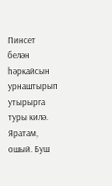Пинсет белән һәркайсын урнаштырып утырырга туры килә. Яратам, ошый. Буш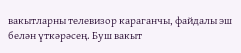вакытларны телевизор караганчы, файдалы эш белән үткәрәсең. Буш вакыт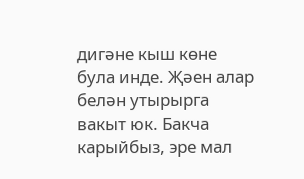дигәне кыш көне була инде. Җәен алар белән утырырга вакыт юк. Бакча карыйбыз, эре мал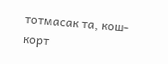тотмасак та, кош-корт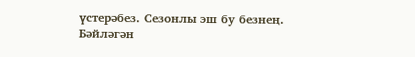үстерәбез. Сезонлы эш бу безнең.
Бәйләгән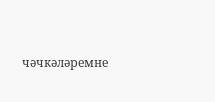чәчкәләремне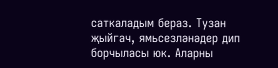саткаладым бераз. Тузан җыйгач, ямьсезләнәдер дип борчыласы юк. Аларны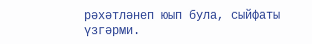рәхәтләнеп юып була, сыйфаты үзгәрми.